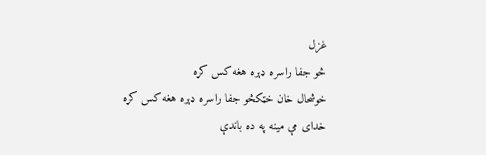غزل
څو جفا راسره ډېره هغه کس کړه
خوشحال خان خټکڅو جفا راسره ډېره هغه کس کړه
خدای مې مينه په ده باندې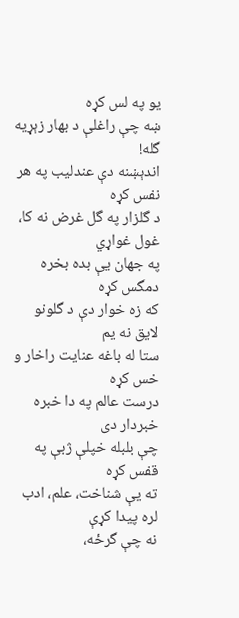يو په لس کړه
ښه چې راغلې د بهار زېړيه گله!
اندېښنه دې عندليب په هر نفس کړه
د گلزار په گل غرض نه کا، غول غواړي
په جهان يې بده بخره دمگس کړه
که زه خوار دې د گلونو لايق نه يم
ستا له باغه عنايت راخار و خس کړه
درست عالم په دا خبره خبردار دی
چې بلبله خپلې ژبې په قفس کړه
ته يې شناخت، علم، ادب لره پيدا کړې
نه چې گرځه،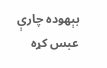بېهوده چارې عبس کړه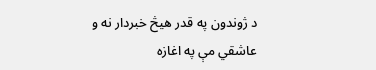د ژوندون په قدر هيڅ خبردار نه و
عاشقي مې په اغازه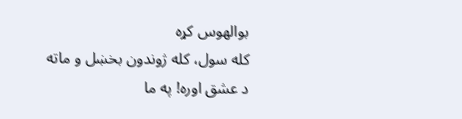بوالهوس کړه
کله سول، کله ژوندون بخښل و ماته
د عشق اوره! په ما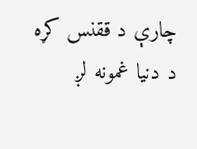چارې د ققنس کړه
د دنيا غمونه لږ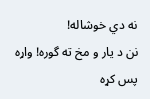نه دي خوشاله!
نن د يار و مخ ته گوره! واړه پس کړه